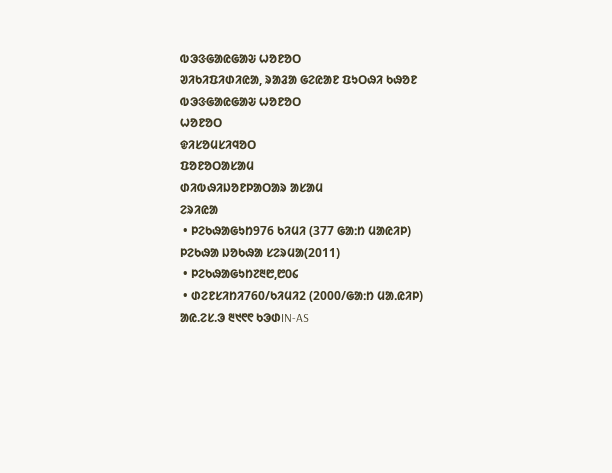ᱵᱳᱝᱜᱟᱭᱜᱟᱶ ᱦᱚᱱᱚᱛ
ᱣᱤᱠᱤᱯᱤᱰᱤᱭᱟ, ᱨᱟᱲᱟ ᱜᱮᱭᱟᱱ ᱯᱩᱛᱷᱤ ᱠᱷᱚᱱ
ᱵᱳᱝᱜᱟᱭᱜᱟᱶ ᱦᱚᱱᱚᱛ
ᱦᱚᱱᱚᱛ
ᱫᱤᱥᱚᱢᱥᱤᱧᱚᱛ
ᱯᱚᱱᱚᱛᱟᱥᱟᱢ
ᱰᱤᱵᱷᱤᱡᱚᱱᱞᱟᱛᱟᱨ ᱟᱥᱟᱢ
ᱮᱨᱤᱭᱟ
 • ᱞᱮᱠᱷᱟᱜᱩᱴ976 ᱠᱤᱢᱤ (377 ᱜᱟᱺᱴ ᱢᱟᱭᱤᱞ)
ᱞᱮᱠᱷᱟ ᱡᱚᱠᱷᱟ ᱥᱮᱨᱢᱟ(2011)
 • ᱞᱮᱠᱷᱟᱜᱩᱴ᱗᱓᱘,᱘᱐᱔
 • ᱰᱮᱱᱥᱤᱴᱤ760/ᱠᱤᱢᱤ2 (2000/ᱜᱟᱺᱴ ᱢᱟᱹᱭᱤᱞ)
ᱟᱭ.ᱮᱥ.ᱳ ᱓᱑᱖᱖ ᱠᱳᱰIN-AS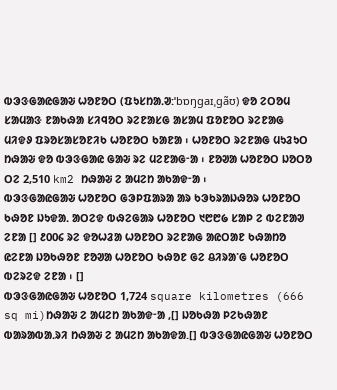ᱵᱳᱝᱜᱟᱭᱜᱟᱶ ᱦᱚᱱᱚᱛ (ᱯᱩᱥᱴᱟᱹᱣ:ˈbɒŋgaɪˌgãʊ) ᱫᱚ ᱮᱛᱚᱢ ᱥᱟᱢᱟᱝ ᱱᱟᱠᱷᱟ ᱥᱤᱧᱚᱛ ᱨᱮᱱᱟᱥᱜ ᱟᱥᱟᱢ ᱯᱚᱱᱚᱛ ᱨᱮᱱᱟᱜ ᱢᱤᱫᱽ ᱯᱨᱚᱥᱟᱥᱚᱱᱤᱠ ᱦᱚᱱᱚᱛ ᱠᱟᱱᱟ ᱾ ᱦᱚᱱᱚᱛ ᱨᱮᱱᱟᱜ ᱢᱩᱲᱩᱛ ᱴᱷᱟᱶ ᱫᱚ ᱵᱳᱝᱜᱟᱭ ᱜᱟᱶ ᱨᱮ ᱢᱮᱱᱟᱜᱼᱟ ᱾ ᱱᱚᱣᱟ ᱦᱚᱱᱚᱛ ᱡᱚᱛᱚ ᱛᱮ 2,510 km2 ᱴᱷᱟᱶ ᱮ ᱟᱢᱮᱴ ᱟᱠᱟᱫᱼᱟ ᱾
ᱵᱳᱝᱜᱟᱭᱜᱟᱶ ᱦᱚᱱᱚᱛ ᱜᱳᱞᱯᱟᱨᱟ ᱟᱨ ᱠᱳᱠᱨᱟᱡᱷᱚᱨ ᱦᱚᱱᱚᱛ ᱠᱷᱚᱱ ᱡᱩᱫᱟᱹ ᱟᱛᱮᱫ ᱵᱷᱮᱜᱟᱨ ᱦᱚᱱᱚᱛ ᱑᱘᱘᱙ ᱥᱟᱞ ᱮ ᱵᱮᱱᱟᱣ ᱮᱱᱟ [] ᱒᱐᱐᱔ ᱨᱮ ᱫᱚᱦᱲᱟ ᱦᱚᱱᱚᱛ ᱨᱮᱱᱟᱜ ᱟᱭᱛᱟᱱ ᱠᱷᱟᱴᱚ ᱭᱮᱱᱟ ᱡᱚᱠᱷᱚᱱ ᱱᱚᱣᱟ ᱦᱚᱱᱚᱛ ᱠᱷᱚᱱ ᱜᱮ ᱪᱤᱨᱟᱸᱜ ᱦᱚᱱᱚᱛ ᱵᱮᱨᱮᱫ ᱮᱱᱟ ᱾ []
ᱵᱳᱝᱜᱟᱭᱜᱟᱶ ᱦᱚᱱᱚᱛ 1,724 square kilometres (666 sq mi)ᱴᱷᱟᱶ ᱮ ᱟᱢᱮᱴ ᱟᱠᱟᱫᱼᱟ ,[] ᱡᱚᱠᱷᱟ ᱞᱮᱠᱷᱟᱱ ᱵᱟᱨᱟᱵᱟᱹᱨᱤ ᱴᱷᱟᱶ ᱮ ᱟᱢᱮᱴ ᱟᱠᱟᱫᱟ.[] ᱵᱳᱝᱜᱟᱭᱜᱟᱶ ᱦᱚᱱᱚᱛ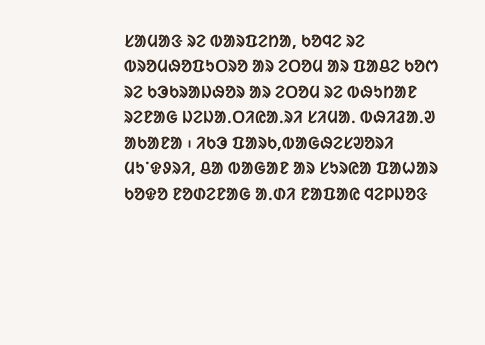ᱥᱟᱢᱟᱝ ᱨᱮ ᱵᱟᱨᱯᱮᱴᱟ, ᱠᱚᱧᱮ ᱨᱮ ᱵᱨᱚᱢᱷᱚᱯᱩᱛᱨᱚ ᱟᱨ ᱮᱛᱚᱢ ᱟᱨ ᱯᱟᱪᱮ ᱠᱚᱬ ᱨᱮ ᱠᱳᱠᱨᱟᱡᱷᱚᱨ ᱟᱨ ᱮᱛᱚᱢ ᱨᱮ ᱵᱷᱩᱴᱟᱱ ᱨᱮᱱᱟᱜ ᱡᱮᱡᱟᱹᱛᱤᱭᱟᱹᱨᱤ ᱥᱤᱢᱟᱹ ᱵᱷᱤᱲᱟᱹᱣ ᱟᱠᱟᱱᱟ ᱾ ᱤᱠᱳ ᱯᱟᱨᱠ,ᱵᱟᱜᱷᱮᱥᱣᱚᱨᱤ ᱢᱩᱸᱫᱽᱨᱤ, ᱪᱟ ᱵᱟᱜᱟᱱ ᱟᱨ ᱥᱩᱨᱭᱟ ᱯᱟᱦᱟᱨ ᱠᱚᱫᱚ ᱱᱚᱰᱮᱱᱟᱜ ᱟᱹᱰᱤ ᱱᱟᱯᱟᱭ ᱧᱮᱞᱡᱚᱝ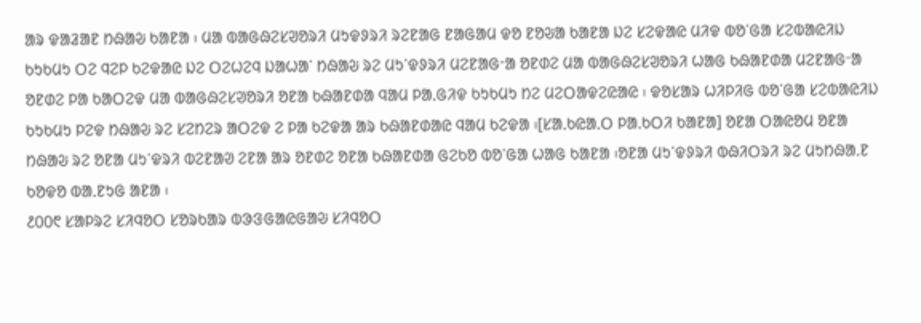ᱟᱨ ᱫᱟᱲᱟᱱ ᱴᱷᱟᱶ ᱠᱟᱱᱟ ᱾ ᱢᱟ ᱵᱟᱜᱷᱮᱥᱣᱚᱨᱤ ᱢᱩᱫᱽᱨᱤ ᱨᱮᱱᱟᱜ ᱱᱟᱜᱟᱢ ᱫᱚ ᱱᱚᱶᱟ ᱠᱟᱱᱟ ᱡᱮ ᱥᱮᱫᱟᱭ ᱢᱤᱫ ᱵᱚᱸᱜᱟ ᱥᱮᱵᱟᱭᱤᱡ ᱠᱩᱠᱢᱩ ᱛᱮ ᱧᱮᱞ ᱠᱮᱫᱟᱭ ᱡᱮ ᱛᱮᱦᱮᱧ ᱡᱟᱦᱟᱸ ᱴᱷᱟᱶ ᱨᱮ ᱢᱩᱸᱫᱽᱨᱤ ᱢᱮᱱᱟᱜᱼᱟ ᱚᱱᱰᱮ ᱢᱟ ᱵᱟᱜᱷᱮᱥᱣᱚᱨᱤ ᱦᱟᱜ ᱠᱷᱟᱱᱰᱟ ᱢᱮᱱᱟᱜᱼᱟ ᱚᱱᱰᱮ ᱞᱟ ᱠᱟᱛᱮᱫ ᱢᱟ ᱵᱟᱜᱷᱮᱥᱣᱚᱨᱤ ᱚᱱᱟ ᱠᱷᱟᱱᱰᱟ ᱧᱟᱢ ᱞᱟᱹᱜᱤᱫ ᱠᱩᱠᱢᱩ ᱴᱮ ᱢᱮᱛᱟᱫᱮᱭᱟᱭ ᱾ ᱫᱚᱥᱟᱨ ᱦᱤᱞᱤᱜ ᱵᱚᱸᱜᱟ ᱥᱮᱵᱟᱭᱤᱡ ᱠᱩᱠᱢᱩ ᱞᱮᱫ ᱴᱷᱟᱶ ᱨᱮ ᱥᱮᱴᱮᱨ ᱟᱛᱮᱫ ᱮ ᱞᱟ ᱠᱮᱫᱟ ᱟᱨ ᱠᱷᱟᱱᱰᱟᱭ ᱧᱟᱢ ᱠᱮᱫᱟ ᱾[ᱥᱟᱹᱠᱭᱟᱹᱛ ᱞᱟᱹᱠᱛᱤ ᱠᱟᱱᱟ] ᱚᱱᱟ ᱛᱟᱭᱚᱢ ᱚᱱᱟ ᱴᱷᱟᱶ ᱨᱮ ᱚᱱᱟ ᱢᱩᱸᱫᱨᱤ ᱵᱮᱱᱟᱣ ᱮᱱᱟ ᱟᱨ ᱚᱱᱰᱮ ᱚᱱᱟ ᱠᱷᱟᱱᱰᱟ ᱜᱮᱠᱚ ᱵᱚᱸᱜᱟ ᱦᱟᱜ ᱠᱟᱱᱟ ᱾ᱚᱱᱟ ᱢᱩᱸᱫᱽᱨᱤ ᱵᱷᱤᱛᱨᱤ ᱨᱮ ᱢᱩᱴᱷᱟᱹᱱ ᱠᱚᱫᱚ ᱵᱟᱹᱱᱩᱜ ᱟᱱᱟ ᱾
᱒᱐᱐᱖ ᱥᱟᱞᱨᱮ ᱥᱤᱧᱚᱛ ᱥᱚᱨᱠᱟᱨ ᱵᱳᱝᱜᱟᱭᱜᱟᱶ ᱥᱤᱧᱚᱛ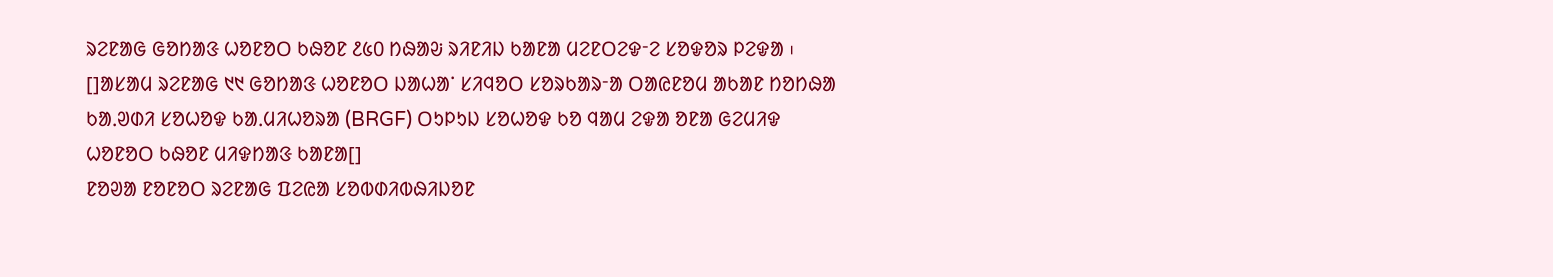ᱨᱮᱱᱟᱜ ᱜᱚᱴᱟᱝ ᱦᱚᱱᱚᱛ ᱠᱷᱚᱱ ᱒᱕᱐ ᱴᱷᱟᱶ ᱨᱤᱱᱤᱡ ᱠᱟᱱᱟ ᱢᱮᱱᱛᱮᱫᱼᱮ ᱥᱚᱫᱚᱨ ᱞᱮᱫᱟ ᱾ []ᱟᱥᱟᱢ ᱨᱮᱱᱟᱜ ᱑᱑ ᱜᱚᱴᱟᱝ ᱦᱚᱱᱚᱛ ᱡᱟᱦᱟᱸ ᱥᱤᱧᱚᱛ ᱥᱚᱨᱠᱟᱨᱼᱟ ᱛᱟᱭᱱᱚᱢ ᱟᱠᱟᱱ ᱴᱚᱴᱷᱟ ᱠᱟᱹᱣᱰᱤ ᱥᱚᱦᱚᱫ ᱠᱟᱹᱢᱤᱦᱚᱨᱟ (BRGF) ᱛᱩᱞᱩᱡ ᱥᱚᱦᱚᱫ ᱠᱚ ᱧᱟᱢ ᱮᱫᱟ ᱚᱱᱟ ᱜᱮᱢᱤᱫ ᱦᱚᱱᱚᱛ ᱠᱷᱚᱱ ᱢᱤᱫᱴᱟᱝ ᱠᱟᱱᱟ[]
ᱱᱚᱣᱟ ᱱᱚᱱᱚᱛ ᱨᱮᱱᱟᱜ ᱯᱮᱭᱟ ᱥᱚᱵᱰᱤᱵᱷᱤᱡᱚᱱ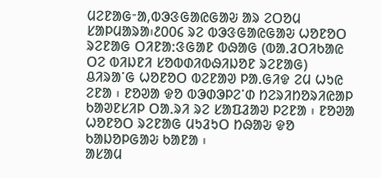ᱢᱮᱱᱟᱜᱼᱟ,ᱵᱳᱝᱜᱟᱭᱜᱟᱶ ᱟᱨ ᱮᱛᱚᱢ ᱥᱟᱞᱢᱟᱨᱟ᱾᱒᱐᱐᱔ ᱨᱮ ᱵᱳᱝᱜᱟᱭᱜᱟᱶ ᱦᱚᱱᱚᱛ ᱨᱮᱱᱟᱜ ᱛᱤᱱᱟᱺᱝᱜᱟᱱ ᱵᱷᱟᱜ (ᱵᱟᱹᱲᱛᱤᱠᱟᱭ ᱛᱮ ᱵᱤᱡᱱᱤ ᱥᱚᱵᱰᱤᱵᱷᱤᱡᱚᱱ ᱨᱮᱱᱟᱜ) ᱪᱤᱨᱟᱸᱜ ᱦᱚᱱᱚᱛ ᱵᱮᱱᱟᱣ ᱞᱟᱹᱜᱤᱫ ᱮᱢ ᱦᱩᱭ ᱮᱱᱟ ᱾ ᱱᱚᱣᱟ ᱫᱚ ᱵᱳᱰᱳᱞᱮᱸᱰ ᱴᱮᱨᱤᱴᱚᱨᱤᱭᱟᱞ ᱠᱟᱣᱱᱥᱤᱞ ᱛᱟᱹᱨᱤ ᱨᱮ ᱥᱟᱯᱲᱟᱣ ᱞᱮᱱᱟ ᱾ ᱱᱚᱣᱟ ᱦᱚᱱᱚᱛ ᱨᱮᱱᱟᱜ ᱢᱩᱲᱩᱛ ᱴᱷᱟᱶ ᱫᱚ ᱠᱟᱡᱚᱞᱜᱟᱶ ᱠᱟᱱᱟ ᱾
ᱟᱥᱟᱢ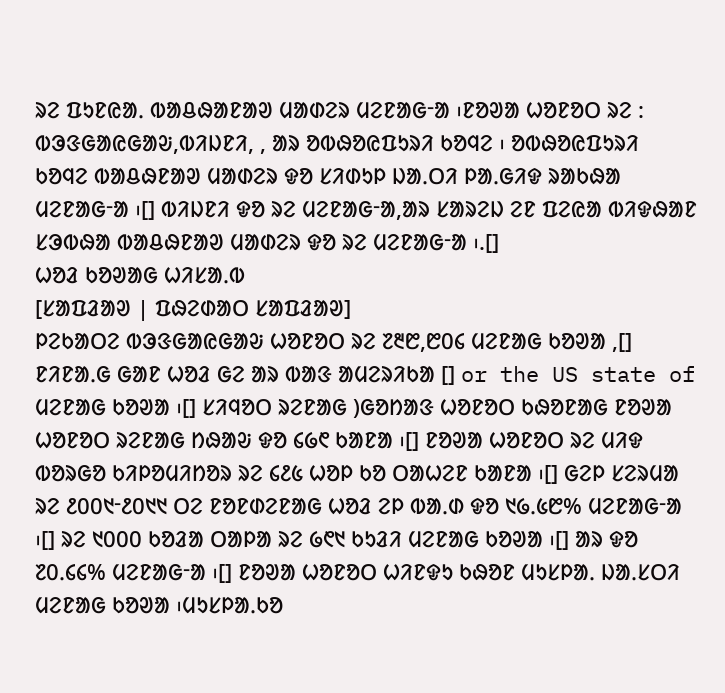ᱨᱮ ᱯᱩᱱᱭᱟᱹ ᱵᱟᱪᱷᱟᱱᱟᱣ ᱢᱟᱰᱮᱨ ᱢᱮᱱᱟᱜᱼᱟ ᱾ᱱᱚᱣᱟ ᱦᱚᱱᱚᱛ ᱨᱮ : ᱵᱳᱝᱜᱟᱭᱜᱟᱶ,ᱵᱤᱡᱱᱤ, , ᱟᱨ ᱚᱵᱷᱚᱭᱯᱩᱨᱤ ᱠᱚᱧᱮ ᱾ ᱚᱵᱷᱚᱭᱯᱩᱨᱤ ᱠᱚᱧᱮ ᱵᱟᱪᱷᱱᱟᱣ ᱢᱟᱰᱮᱨ ᱫᱚ ᱥᱤᱰᱩᱞ ᱡᱟᱹᱛᱤ ᱞᱟᱹᱜᱤᱫ ᱨᱟᱠᱷᱟ ᱢᱮᱱᱟᱜᱼᱟ ᱾[] ᱵᱤᱡᱱᱤ ᱫᱚ ᱨᱮ ᱢᱮᱱᱟᱜᱼᱟ,ᱟᱨ ᱥᱟᱨᱮᱡ ᱮᱱ ᱯᱮᱭᱟ ᱵᱤᱫᱷᱟᱱ ᱥᱳᱵᱷᱟ ᱵᱟᱪᱷᱱᱟᱣ ᱢᱟᱰᱮᱨ ᱫᱚ ᱨᱮ ᱢᱮᱱᱟᱜᱼᱟ ᱾.[]
ᱦᱚᱲ ᱠᱚᱣᱟᱜ ᱦᱤᱥᱟᱹᱵ
[ᱥᱟᱯᱲᱟᱣ | ᱯᱷᱮᱰᱟᱛ ᱥᱟᱯᱲᱟᱣ]
ᱞᱮᱠᱟᱛᱮ ᱵᱳᱝᱜᱟᱭᱜᱟᱶ ᱦᱚᱱᱚᱛ ᱨᱮ ᱗᱓᱘,᱘᱐᱔ ᱢᱮᱱᱟᱜ ᱠᱚᱣᱟ ,[] ᱱᱤᱱᱟᱹᱜ ᱜᱟᱱ ᱦᱚᱲ ᱜᱮ ᱟᱨ ᱵᱟᱝ ᱟᱢᱮᱨᱤᱠᱟ [] or the US state of ᱢᱮᱱᱟᱜ ᱠᱚᱣᱟ ᱾[] ᱥᱤᱧᱚᱛ ᱨᱮᱱᱟᱜ )ᱜᱚᱴᱟᱝ ᱦᱚᱱᱚᱛ ᱠᱷᱚᱱᱟᱜ ᱱᱚᱣᱟ ᱦᱚᱱᱚᱛ ᱨᱮᱱᱟᱜ ᱴᱷᱟᱶ ᱫᱚ ᱔᱙᱖ ᱠᱟᱱᱟ ᱾[] ᱱᱚᱣᱟ ᱦᱚᱱᱚᱛ ᱨᱮ ᱢᱤᱫ ᱵᱚᱨᱜᱚ ᱠᱤᱞᱚᱢᱤᱴᱚᱨ ᱨᱮ ᱔᱒᱕ ᱦᱚᱞ ᱠᱚ ᱛᱟᱦᱮᱱ ᱠᱟᱱᱟ ᱾[] ᱜᱮᱞ ᱥᱮᱨᱢᱟ ᱨᱮ ᱒᱐᱐᱑ᱼ᱒᱐᱑᱑ ᱛᱮ ᱱᱚᱱᱰᱮᱱᱟᱜ ᱦᱚᱲ ᱮᱞ ᱵᱟᱹᱰ ᱫᱚ ᱑᱙ᱹ᱕᱘% ᱢᱮᱱᱟᱜᱼᱟ ᱾[] ᱨᱮ ᱑᱐᱐᱐ ᱠᱚᱲᱟ ᱛᱟᱞᱟ ᱨᱮ ᱙᱖᱑ ᱠᱩᱲᱤ ᱢᱮᱱᱟᱜ ᱠᱚᱣᱟ ᱾[] ᱟᱨ ᱫᱚ ᱗᱐ᱹ᱔᱔% ᱢᱮᱱᱟᱜᱼᱟ ᱾[] ᱱᱚᱣᱟ ᱦᱚᱱᱚᱛ ᱦᱤᱱᱫᱩ ᱠᱷᱚᱱ ᱢᱩᱥᱞᱟᱹ ᱡᱟᱹᱥᱛᱤ ᱢᱮᱱᱟᱜ ᱠᱚᱣᱟ ᱾ᱢᱩᱥᱞᱟᱹᱠᱚ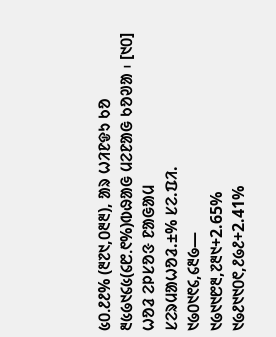᱕᱐ᱹ᱒᱒% (᱓᱗᱑,᱐᱓᱓), ᱟᱨ ᱦᱤᱱᱫᱩ ᱠᱚ ᱓᱕᱙᱑᱔᱕(᱔᱘ᱹ᱖%)ᱵᱷᱟᱜ ᱢᱮᱱᱟᱜ ᱠᱚᱣᱟ ᱾ [᱑᱐]
ᱦᱚᱲ ᱮᱞᱥᱚᱝ ᱱᱟᱜᱟᱢ
ᱥᱮᱨᱢᱟᱦᱚᱲ.±% ᱥᱮ.ᱯᱤ.
᱑᱙᱐᱑᱖᱔,᱔᱓᱙—
᱑᱙᱑᱑᱘᱓,᱗᱓᱑+2.65%
᱑᱙᱒᱑᱑᱐᱖,᱒᱙᱒+2.41%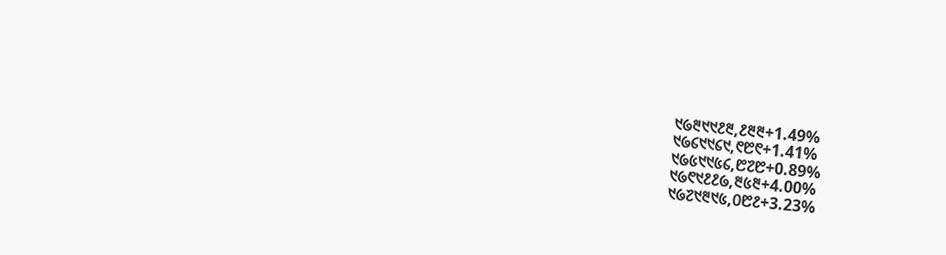᱑᱙᱓᱑᱑᱒᱓,᱒᱓᱓+1.49%
᱑᱙᱔᱑᱑᱔᱑,᱖᱘᱖+1.41%
᱑᱙᱕᱑᱑᱕᱔,᱘᱗᱘+0.89%
᱑᱙᱖᱑᱒᱒᱙,᱓᱕᱓+4.00%
᱑᱙᱗᱑᱓᱑᱕,᱐᱘᱒+3.23%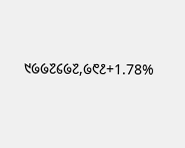᱑᱙᱙᱗᱔᱙᱗,᱙᱖᱒+1.78%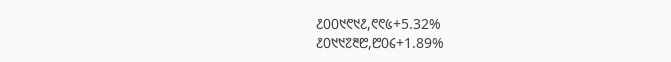᱒᱐᱐᱑᱖᱑᱒,᱖᱖᱕+5.32%
᱒᱐᱑᱑᱗᱓᱘,᱘᱐᱔+1.89%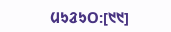ᱢᱩᱲᱩᱛ:[᱑᱑]